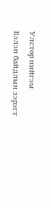Улстөр нийгэм
Бэлэн байдлын зэрэгт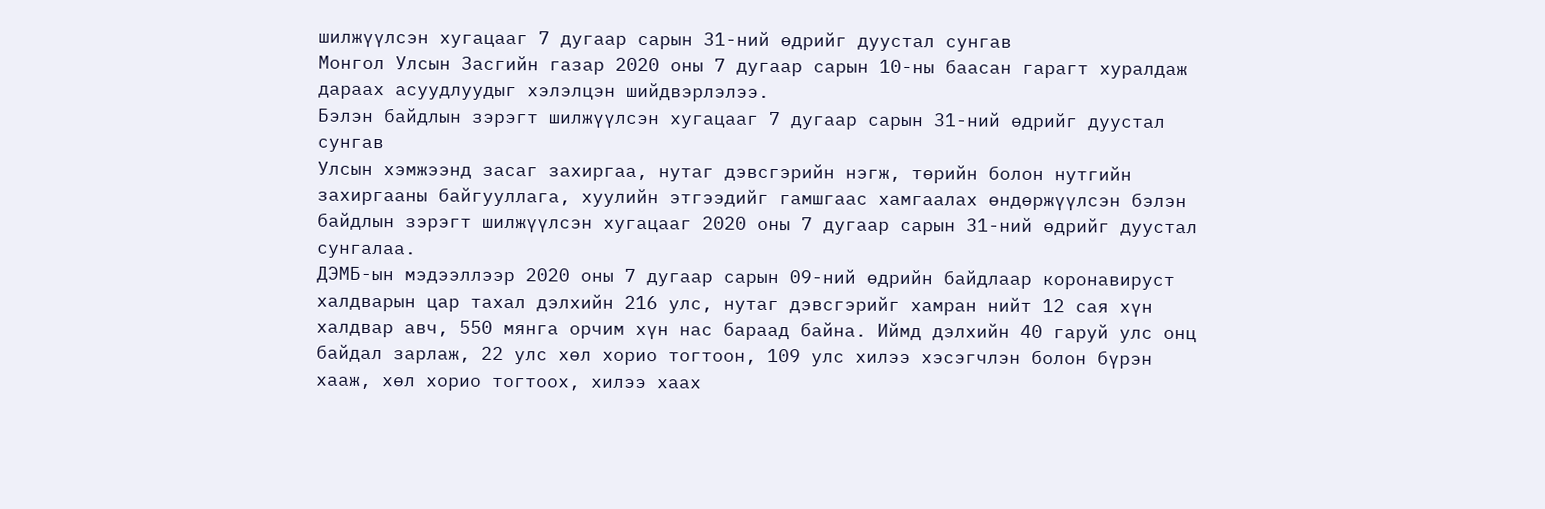шилжүүлсэн хугацааг 7 дугаар сарын 31-ний өдрийг дуустал сунгав
Монгол Улсын Засгийн газар 2020 оны 7 дугаар сарын 10-ны баасан гарагт хуралдаж дараах асуудлуудыг хэлэлцэн шийдвэрлэлээ.
Бэлэн байдлын зэрэгт шилжүүлсэн хугацааг 7 дугаар сарын 31-ний өдрийг дуустал сунгав
Улсын хэмжээнд засаг захиргаа, нутаг дэвсгэрийн нэгж, төрийн болон нутгийн захиргааны байгууллага, хуулийн этгээдийг гамшгаас хамгаалах өндөржүүлсэн бэлэн байдлын зэрэгт шилжүүлсэн хугацааг 2020 оны 7 дугаар сарын 31-ний өдрийг дуустал сунгалаа.
ДЭМБ-ын мэдээллээр 2020 оны 7 дугаар сарын 09-ний өдрийн байдлаар коронавируст халдварын цар тахал дэлхийн 216 улс, нутаг дэвсгэрийг хамран нийт 12 сая хүн халдвар авч, 550 мянга орчим хүн нас бараад байна. Иймд дэлхийн 40 гаруй улс онц байдал зарлаж, 22 улс хөл хорио тогтоон, 109 улс хилээ хэсэгчлэн болон бүрэн хааж, хөл хорио тогтоох, хилээ хаах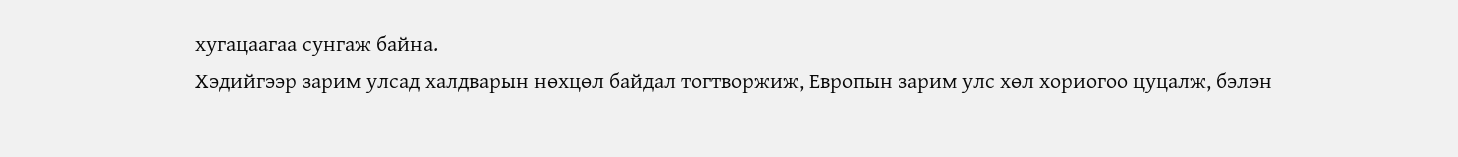хугацаагаа сунгаж байна.
Хэдийгээр зарим улсад халдварын нөхцөл байдал тогтворжиж, Европын зарим улс хөл хориогоо цуцалж, бэлэн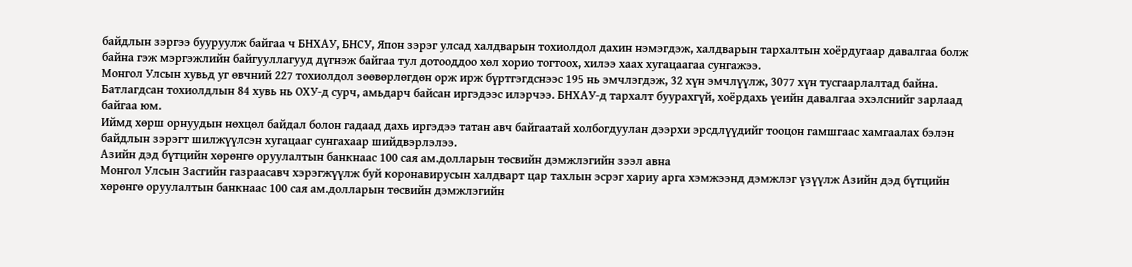байдлын зэргээ бууруулж байгаа ч БНХАУ, БНСУ, Япон зэрэг улсад халдварын тохиолдол дахин нэмэгдэж, халдварын тархалтын хоёрдугаар давалгаа болж байна гэж мэргэжлийн байгууллагууд дүгнэж байгаа тул дотооддоо хөл хорио тогтоох, хилээ хаах хугацаагаа сунгажээ.
Монгол Улсын хувьд уг өвчний 227 тохиолдол зөөвөрлөгдөн орж ирж бүртгэгдснээс 195 нь эмчлэгдэж, 32 хүн эмчлүүлж, 3077 хүн тусгаарлалтад байна. Батлагдсан тохиолдлын 84 хувь нь ОХУ-д сурч, амьдарч байсан иргэдээс илэрчээ. БНХАУ-д тархалт буурахгүй, хоёрдахь үеийн давалгаа эхэлснийг зарлаад байгаа юм.
Иймд хөрш орнуудын нөхцөл байдал болон гадаад дахь иргэдээ татан авч байгаатай холбогдуулан дээрхи эрсдлүүдийг тооцон гамшгаас хамгаалах бэлэн байдлын зэрэгт шилжүүлсэн хугацааг сунгахаар шийдвэрлэлээ.
Азийн дэд бүтцийн хөрөнгө оруулалтын банкнаас 100 сая ам.долларын төсвийн дэмжлэгийн зээл авна
Монгол Улсын Засгийн газраасавч хэрэгжүүлж буй коронавирусын халдварт цар тахлын эсрэг хариу арга хэмжээнд дэмжлэг үзүүлж Азийн дэд бүтцийн хөрөнгө оруулалтын банкнаас 100 сая ам.долларын төсвийн дэмжлэгийн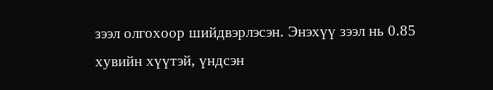зээл олгохоор шийдвэрлэсэн. Энэхүү зээл нь 0.85 хувийн хүүтэй, үндсэн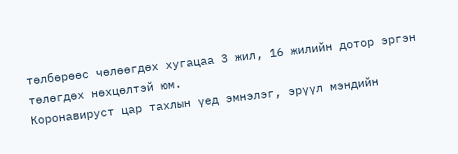төлбөрөөс чөлөөгдөх хугацаа 3 жил, 16 жилийн дотор эргэн төлөгдөх нөхцөлтэй юм.
Коронавируст цар тахлын үед эмнэлэг, эрүүл мэндийн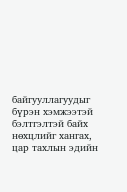байгууллагуудыг бүрэн хэмжээтэй бэлтгэлтэй байх нөхцлийг хангах, цар тахлын эдийн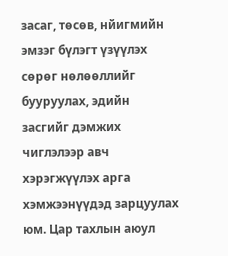засаг, төсөв, нйигмийн эмзэг бүлэгт үзүүлэх сөрөг нөлөөллийг бууруулах, эдийн засгийг дэмжих чиглэлээр авч хэрэгжүүлэх арга хэмжээнүүдэд зарцуулах юм. Цар тахлын аюул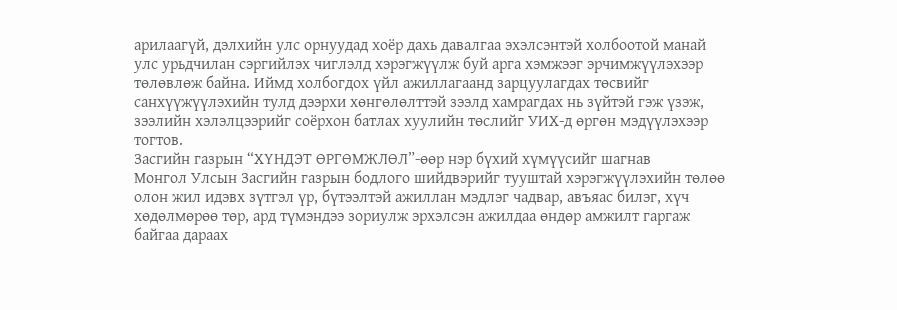арилаагүй, дэлхийн улс орнуудад хоёр дахь давалгаа эхэлсэнтэй холбоотой манай улс урьдчилан сэргийлэх чиглэлд хэрэгжүүлж буй арга хэмжээг эрчимжүүлэхээр төлөвлөж байна. Иймд холбогдох үйл ажиллагаанд зарцуулагдах төсвийг санхүүжүүлэхийн тулд дээрхи хөнгөлөлттэй зээлд хамрагдах нь зүйтэй гэж үзэж, зээлийн хэлэлцээрийг соёрхон батлах хуулийн төслийг УИХ-д өргөн мэдүүлэхээр тогтов.
Засгийн газрын “ХҮНДЭТ ӨРГӨМЖЛӨЛ”-өөр нэр бүхий хүмүүсийг шагнав
Монгол Улсын Засгийн газрын бодлого шийдвэрийг тууштай хэрэгжүүлэхийн төлөө олон жил идэвх зүтгэл үр, бүтээлтэй ажиллан мэдлэг чадвар, авъяас билэг, хүч хөдөлмөрөө төр, ард түмэндээ зориулж эрхэлсэн ажилдаа өндөр амжилт гаргаж байгаа дараах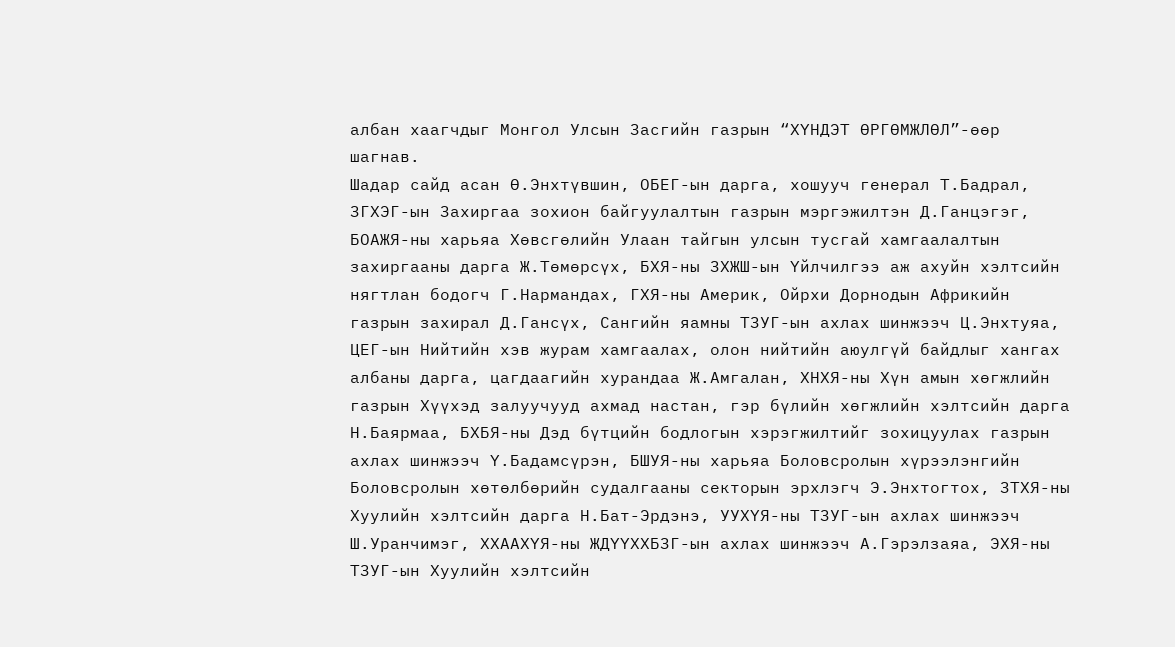албан хаагчдыг Монгол Улсын Засгийн газрын “ХҮНДЭТ ӨРГӨМЖЛӨЛ”-өөр шагнав.
Шадар сайд асан Ө.Энхтүвшин, ОБЕГ-ын дарга, хошууч генерал Т.Бадрал, ЗГХЭГ-ын Захиргаа зохион байгуулалтын газрын мэргэжилтэн Д.Ганцэгэг, БОАЖЯ-ны харьяа Хөвсгөлийн Улаан тайгын улсын тусгай хамгаалалтын захиргааны дарга Ж.Төмөрсүх, БХЯ-ны ЗХЖШ-ын Үйлчилгээ аж ахуйн хэлтсийн нягтлан бодогч Г.Нармандах, ГХЯ-ны Америк, Ойрхи Дорнодын Африкийн газрын захирал Д.Гансүх, Сангийн яамны ТЗУГ-ын ахлах шинжээч Ц.Энхтуяа, ЦЕГ-ын Нийтийн хэв журам хамгаалах, олон нийтийн аюулгүй байдлыг хангах албаны дарга, цагдаагийн хурандаа Ж.Амгалан, ХНХЯ-ны Хүн амын хөгжлийн газрын Хүүхэд залуучууд ахмад настан, гэр бүлийн хөгжлийн хэлтсийн дарга Н.Баярмаа, БХБЯ-ны Дэд бүтцийн бодлогын хэрэгжилтийг зохицуулах газрын ахлах шинжээч Ү.Бадамсүрэн, БШУЯ-ны харьяа Боловсролын хүрээлэнгийн Боловсролын хөтөлбөрийн судалгааны секторын эрхлэгч Э.Энхтогтох, ЗТХЯ-ны Хуулийн хэлтсийн дарга Н.Бат-Эрдэнэ, УУХҮЯ-ны ТЗУГ-ын ахлах шинжээч Ш.Уранчимэг, ХХААХҮЯ-ны ЖДҮҮХХБЗГ-ын ахлах шинжээч А.Гэрэлзаяа, ЭХЯ-ны ТЗУГ-ын Хуулийн хэлтсийн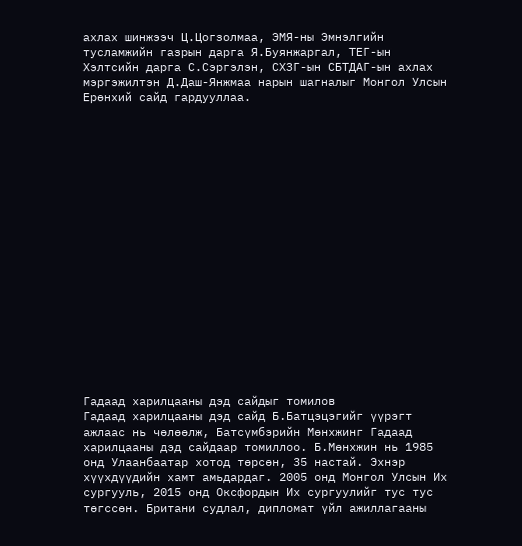ахлах шинжээч Ц.Цогзолмаа, ЭМЯ-ны Эмнэлгийн тусламжийн газрын дарга Я.Буянжаргал, ТЕГ-ын Хэлтсийн дарга С.Сэргэлэн, СХЗГ-ын СБТДАГ-ын ахлах мэргэжилтэн Д.Даш-Янжмаа нарын шагналыг Монгол Улсын Ерөнхий сайд гардууллаа.



















Гадаад харилцааны дэд сайдыг томилов
Гадаад харилцааны дэд сайд Б.Батцэцэгийг үүрэгт ажлаас нь чөлөөлж, Батсүмбэрийн Мөнхжинг Гадаад харилцааны дэд сайдаар томиллоо. Б.Мөнхжин нь 1985 онд Улаанбаатар хотод төрсөн, 35 настай. Эхнэр хүүхдүүдийн хамт амьдардаг. 2005 онд Монгол Улсын Их сургууль, 2015 онд Оксфордын Их сургуулийг тус тус төгссөн. Британи судлал, дипломат үйл ажиллагааны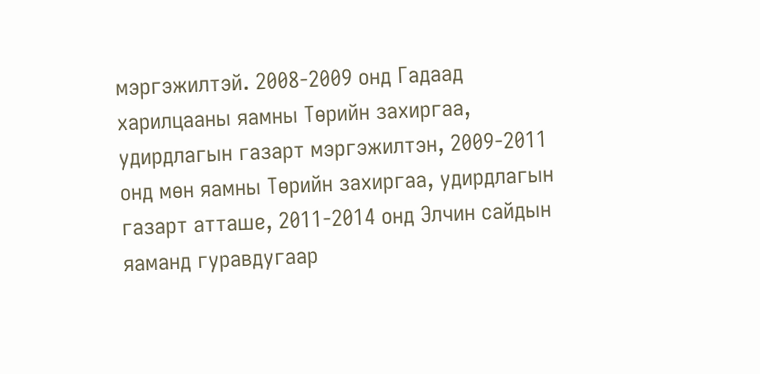мэргэжилтэй. 2008-2009 онд Гадаад харилцааны яамны Төрийн захиргаа, удирдлагын газарт мэргэжилтэн, 2009-2011 онд мөн яамны Төрийн захиргаа, удирдлагын газарт атташе, 2011-2014 онд Элчин сайдын яаманд гуравдугаар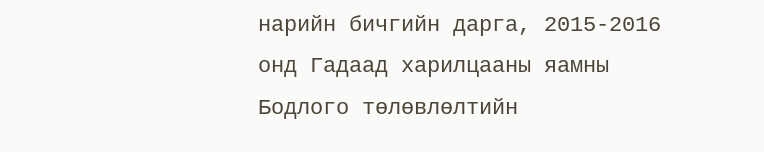нарийн бичгийн дарга, 2015-2016 онд Гадаад харилцааны яамны Бодлого төлөвлөлтийн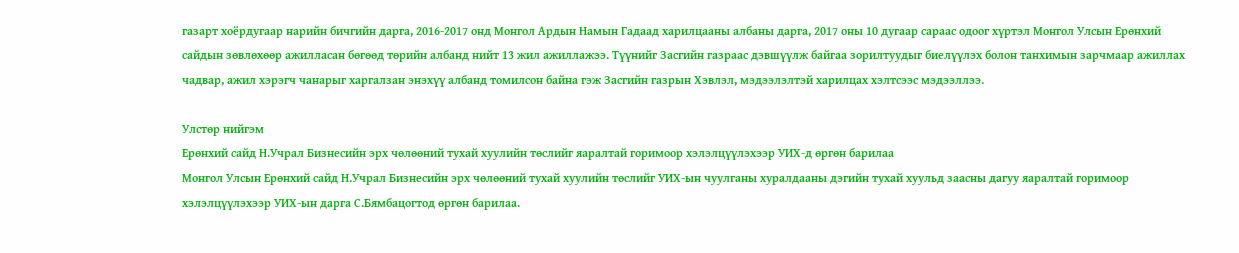газарт хоёрдугаар нарийн бичгийн дарга, 2016-2017 онд Монгол Ардын Намын Гадаад харилцааны албаны дарга, 2017 оны 10 дугаар сараас одоог хүртэл Монгол Улсын Ерөнхий сайдын зөвлөхөөр ажилласан бөгөөд төрийн албанд нийт 13 жил ажиллажээ. Түүнийг Засгийн газраас дэвшүүлж байгаа зорилтуудыг биелүүлэх болон танхимын зарчмаар ажиллах чадвар, ажил хэрэгч чанарыг харгалзан энэхүү албанд томилсон байна гэж Засгийн газрын Хэвлэл, мэдээлэлтэй харилцах хэлтсээс мэдээллээ.

Улстөр нийгэм
Ерөнхий сайд Н.Учрал Бизнесийн эрх чөлөөний тухай хуулийн төслийг яаралтай горимоор хэлэлцүүлэхээр УИХ-д өргөн барилаа
Монгол Улсын Ерөнхий сайд Н.Учрал Бизнесийн эрх чөлөөний тухай хуулийн төслийг УИХ-ын чуулганы хуралдааны дэгийн тухай хуульд заасны дагуу яаралтай горимоор хэлэлцүүлэхээр УИХ-ын дарга С.Бямбацогтод өргөн барилаа.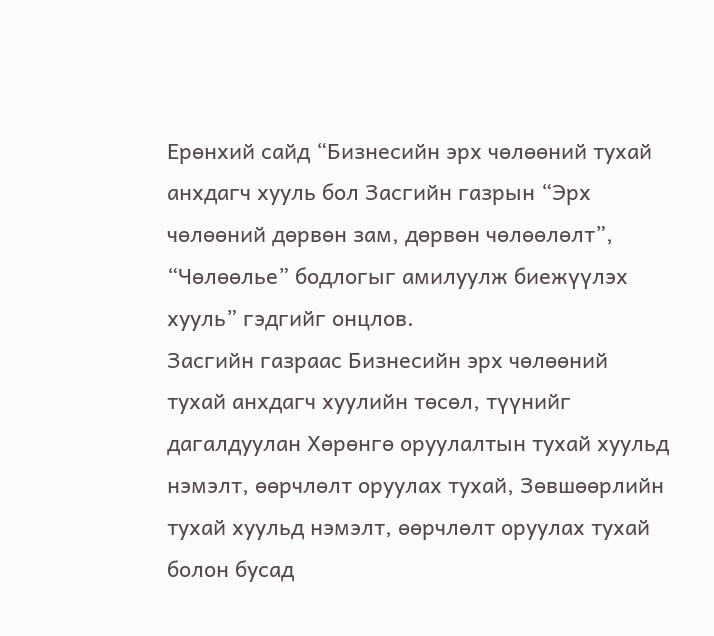Ерөнхий сайд “Бизнесийн эрх чөлөөний тухай анхдагч хууль бол Засгийн газрын “Эрх чөлөөний дөрвөн зам, дөрвөн чөлөөлөлт”, “Чөлөөлье” бодлогыг амилуулж биежүүлэх хууль” гэдгийг онцлов.
Засгийн газраас Бизнесийн эрх чөлөөний тухай анхдагч хуулийн төсөл, түүнийг дагалдуулан Хөрөнгө оруулалтын тухай хуульд нэмэлт, өөрчлөлт оруулах тухай, Зөвшөөрлийн тухай хуульд нэмэлт, өөрчлөлт оруулах тухай болон бусад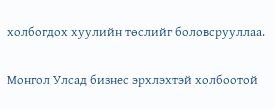холбогдох хуулийн төслийг боловсрууллаа.

Монгол Улсад бизнес эрхлэхтэй холбоотой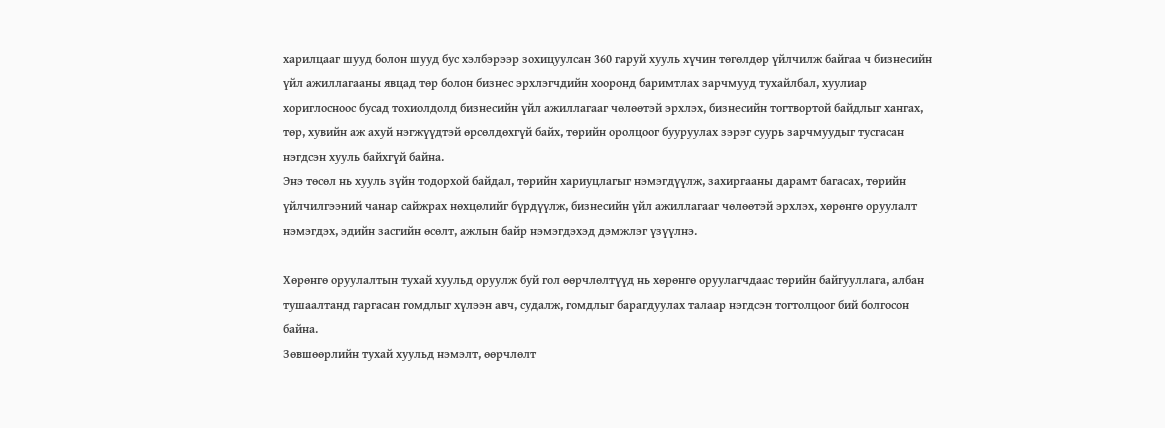харилцааг шууд болон шууд бус хэлбэрээр зохицуулсан 360 гаруй хууль хүчин төгөлдөр үйлчилж байгаа ч бизнесийн үйл ажиллагааны явцад төр болон бизнес эрхлэгчдийн хооронд баримтлах зарчмууд тухайлбал, хуулиар хориглосноос бусад тохиолдолд бизнесийн үйл ажиллагааг чөлөөтэй эрхлэх, бизнесийн тогтвортой байдлыг хангах, төр, хувийн аж ахуй нэгжүүдтэй өрсөлдөхгүй байх, төрийн оролцоог бууруулах зэрэг суурь зарчмуудыг тусгасан нэгдсэн хууль байхгүй байна.
Энэ төсөл нь хууль зүйн тодорхой байдал, төрийн хариуцлагыг нэмэгдүүлж, захиргааны дарамт багасах, төрийн үйлчилгээний чанар сайжрах нөхцөлийг бүрдүүлж, бизнесийн үйл ажиллагааг чөлөөтэй эрхлэх, хөрөнгө оруулалт нэмэгдэх, эдийн засгийн өсөлт, ажлын байр нэмэгдэхэд дэмжлэг үзүүлнэ.

Хөрөнгө оруулалтын тухай хуульд оруулж буй гол өөрчлөлтүүд нь хөрөнгө оруулагчдаас төрийн байгууллага, албан тушаалтанд гаргасан гомдлыг хүлээн авч, судалж, гомдлыг барагдуулах талаар нэгдсэн тогтолцоог бий болгосон байна.
Зөвшөөрлийн тухай хуульд нэмэлт, өөрчлөлт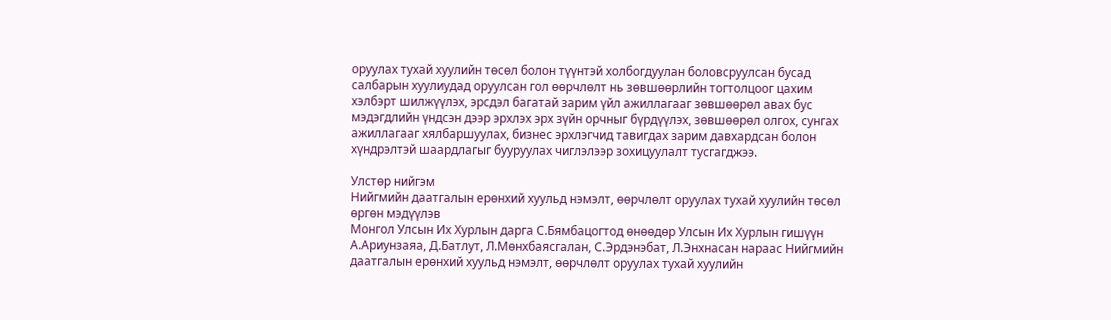оруулах тухай хуулийн төсөл болон түүнтэй холбогдуулан боловсруулсан бусад салбарын хуулиудад оруулсан гол өөрчлөлт нь зөвшөөрлийн тогтолцоог цахим хэлбэрт шилжүүлэх, эрсдэл багатай зарим үйл ажиллагааг зөвшөөрөл авах бус мэдэгдлийн үндсэн дээр эрхлэх эрх зүйн орчныг бүрдүүлэх, зөвшөөрөл олгох, сунгах ажиллагааг хялбаршуулах, бизнес эрхлэгчид тавигдах зарим давхардсан болон хүндрэлтэй шаардлагыг бууруулах чиглэлээр зохицуулалт тусгагджээ.

Улстөр нийгэм
Нийгмийн даатгалын ерөнхий хуульд нэмэлт, өөрчлөлт оруулах тухай хуулийн төсөл өргөн мэдүүлэв
Монгол Улсын Их Хурлын дарга С.Бямбацогтод өнөөдөр Улсын Их Хурлын гишүүн А.Ариунзаяа, Д.Батлут, Л.Мөнхбаясгалан, С.Эрдэнэбат, Л.Энхнасан нараас Нийгмийн даатгалын ерөнхий хуульд нэмэлт, өөрчлөлт оруулах тухай хуулийн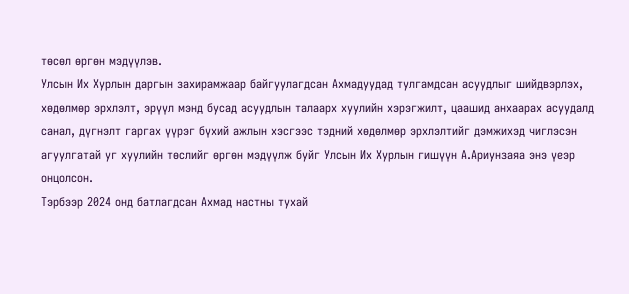төсөл өргөн мэдүүлэв.
Улсын Их Хурлын даргын захирамжаар байгуулагдсан Ахмадуудад тулгамдсан асуудлыг шийдвэрлэх, хөдөлмөр эрхлэлт, эрүүл мэнд бусад асуудлын талаарх хуулийн хэрэгжилт, цаашид анхаарах асуудалд санал, дүгнэлт гаргах үүрэг бүхий ажлын хэсгээс тэдний хөдөлмөр эрхлэлтийг дэмжихэд чиглэсэн агуулгатай уг хуулийн төслийг өргөн мэдүүлж буйг Улсын Их Хурлын гишүүн А.Ариунзаяа энэ үеэр онцолсон.
Тэрбээр 2024 онд батлагдсан Ахмад настны тухай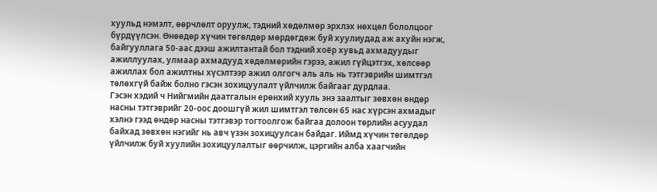хуульд нэмэлт, өөрчлөлт оруулж, тэдний хөдөлмөр эрхлэх нөхцөл бололцоог бүрдүүлсэн. Өнөөдөр хүчин төгөлдөр мөрдөгдөж буй хуулиудад аж ахуйн нэгж, байгууллага 50-аас дээш ажилтантай бол тэдний хоёр хувьд ахмадуудыг ажиллуулах, улмаар ахмадууд хөдөлмөрийн гэрээ, ажил гүйцэтгэх, хөлсөөр ажиллах бол ажилтны хүсэлтээр ажил олгогч аль аль нь тэтгэврийн шимтгэл төлөхгүй байж болно гэсэн зохицуулалт үйлчилж байгааг дурдлаа.
Гэсэн хэдий ч Нийгмийн даатгалын ерөнхий хууль энэ заалтыг зөвхөн өндөр насны тэтгэврийг 20-оос доошгүй жил шимтгэл төлсөн 65 нас хүрсэн ахмадыг хэлнэ гээд өндөр насны тэтгэвэр тогтоолгож байгаа долоон төрлийн асуудал байхад зөвхөн нэгийг нь авч үзэн зохицуулсан байдаг. Иймд хүчин төгөлдөр үйлчилж буй хуулийн зохицуулалтыг өөрчилж, цэргийн алба хаагчийн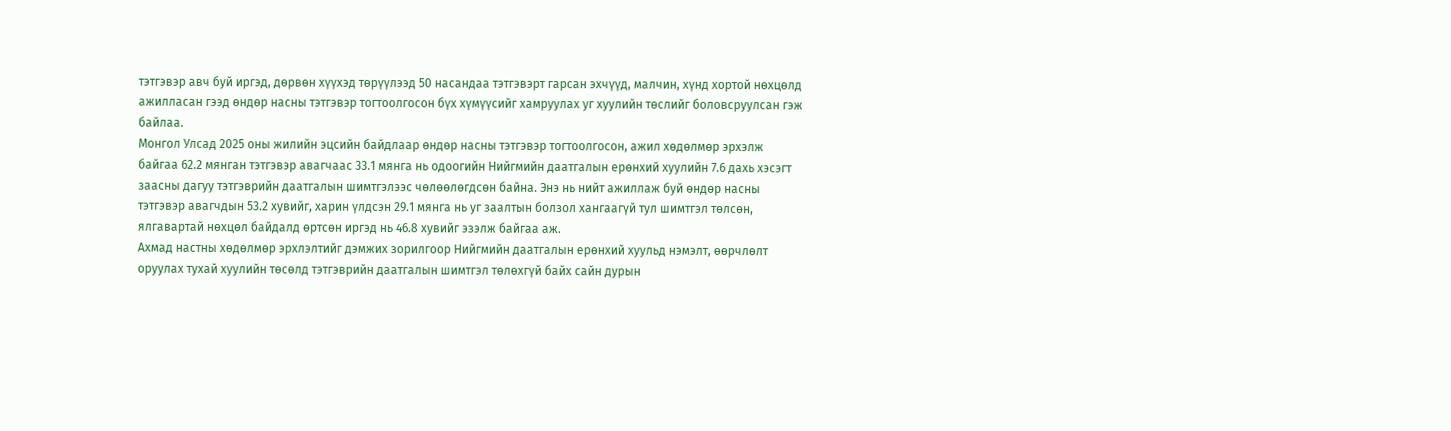тэтгэвэр авч буй иргэд, дөрвөн хүүхэд төрүүлээд 50 насандаа тэтгэвэрт гарсан эхчүүд, малчин, хүнд хортой нөхцөлд ажилласан гээд өндөр насны тэтгэвэр тогтоолгосон бүх хүмүүсийг хамруулах уг хуулийн төслийг боловсруулсан гэж байлаа.
Монгол Улсад 2025 оны жилийн эцсийн байдлаар өндөр насны тэтгэвэр тогтоолгосон, ажил хөдөлмөр эрхэлж байгаа 62.2 мянган тэтгэвэр авагчаас 33.1 мянга нь одоогийн Нийгмийн даатгалын ерөнхий хуулийн 7.6 дахь хэсэгт заасны дагуу тэтгэврийн даатгалын шимтгэлээс чөлөөлөгдсөн байна. Энэ нь нийт ажиллаж буй өндөр насны тэтгэвэр авагчдын 53.2 хувийг, харин үлдсэн 29.1 мянга нь уг заалтын болзол хангаагүй тул шимтгэл төлсөн, ялгавартай нөхцөл байдалд өртсөн иргэд нь 46.8 хувийг эзэлж байгаа аж.
Ахмад настны хөдөлмөр эрхлэлтийг дэмжих зорилгоор Нийгмийн даатгалын ерөнхий хуульд нэмэлт, өөрчлөлт оруулах тухай хуулийн төсөлд тэтгэврийн даатгалын шимтгэл төлөхгүй байх сайн дурын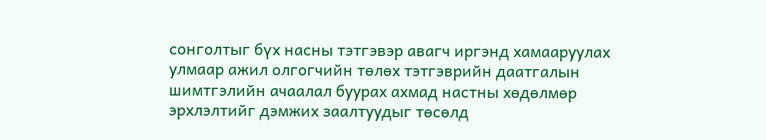сонголтыг бүх насны тэтгэвэр авагч иргэнд хамааруулах улмаар ажил олгогчийн төлөх тэтгэврийн даатгалын шимтгэлийн ачаалал буурах ахмад настны хөдөлмөр эрхлэлтийг дэмжих заалтуудыг төсөлд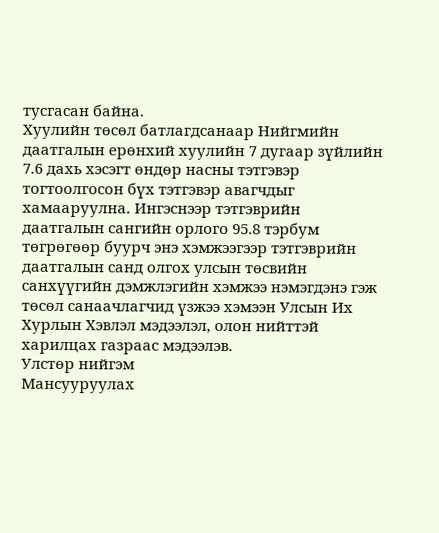тусгасан байна.
Хуулийн төсөл батлагдсанаар Нийгмийн даатгалын ерөнхий хуулийн 7 дугаар зүйлийн 7.6 дахь хэсэгт өндөр насны тэтгэвэр тогтоолгосон бүх тэтгэвэр авагчдыг хамааруулна. Ингэснээр тэтгэврийн даатгалын сангийн орлого 95.8 тэрбум төгрөгөөр буурч энэ хэмжээгээр тэтгэврийн даатгалын санд олгох улсын төсвийн санхүүгийн дэмжлэгийн хэмжээ нэмэгдэнэ гэж төсөл санаачлагчид үзжээ хэмээн Улсын Их Хурлын Хэвлэл мэдээлэл, олон нийттэй харилцах газраас мэдээлэв.
Улстөр нийгэм
Мансууруулах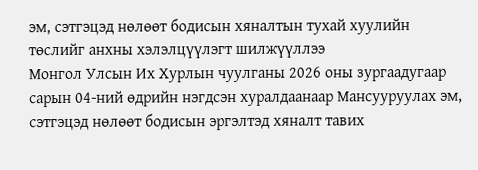эм, сэтгэцэд нөлөөт бодисын хяналтын тухай хуулийн төслийг анхны хэлэлцүүлэгт шилжүүллээ
Монгол Улсын Их Хурлын чуулганы 2026 оны зургаадугаар сарын 04-ний өдрийн нэгдсэн хуралдаанаар Мансууруулах эм, сэтгэцэд нөлөөт бодисын эргэлтэд хяналт тавих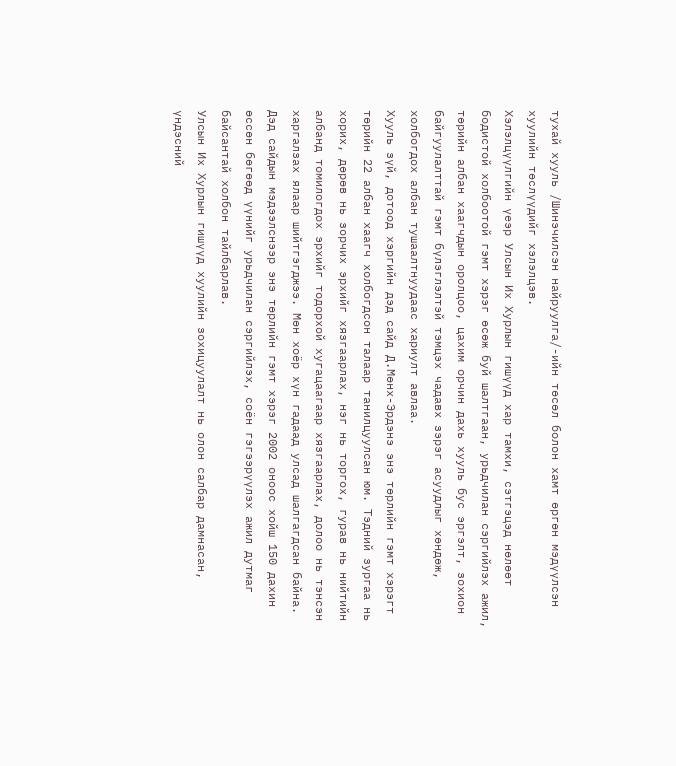тухай хууль /Шинэчилсэн найруулга/-ийн төсөл болон хамт өргөн мэдүүлсэн хуулийн төслүүдийг хэлэлцэв.
Хэлэлцүүлгийн үеэр Улсын Их Хурлын гишүүд хар тамхи, сэтгэцэд нөлөөт бодистой холбоотой гэмт хэрэг өсөж буй шалтгаан, урьдчилан сэргийлэх ажил, төрийн албан хаагчдын оролцоо, цахим орчин дахь хууль бус эргэлт, зохион байгуулалттай гэмт бүлэглэлтэй тэмцэх чадавх зэрэг асуудлыг хөндөж, холбогдох албан тушаалтнуудаас хариулт авлаа.
Хууль зүй, дотоод хэргийн дэд сайд Д.Мөнх-Эрдэнэ энэ төрлийн гэмт хэрэгт төрийн 22 албан хаагч холбогдсон талаар танилцуулсан юм. Тэдний зургаа нь хорих, дөрөв нь зорчих эрхийг хязгаарлах, нэг нь торгох, гурав нь нийтийн албанд томилогдох эрхийг тодорхой хугацаагаар хязгаарлах, долоо нь тэнсэн харгалзах ялаар шийтгэгджээ. Мөн хоёр хүн гадаад улсад шалгагдсан байна.
Дэд сайдын мэдээлснээр энэ төрлийн гэмт хэрэг 2002 оноос хойш 150 дахин өссөн бөгөөд үүнийг урьдчилан сэргийлэх, соён гэгээрүүлэх ажил дутмаг байсантай холбон тайлбарлав.
Улсын Их Хурлын гишүүд хуулийн зохицуулалт нь олон салбар дамнасан, үндэсний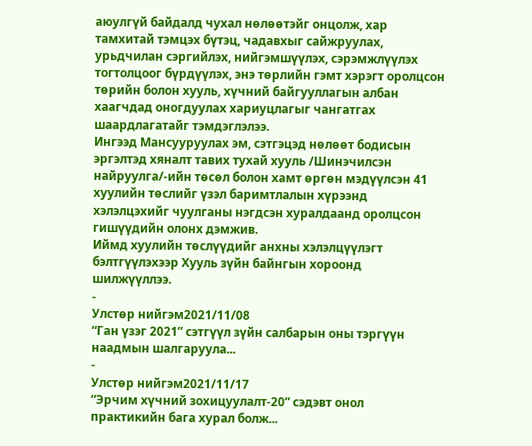аюулгүй байдалд чухал нөлөөтэйг онцолж, хар тамхитай тэмцэх бүтэц, чадавхыг сайжруулах, урьдчилан сэргийлэх, нийгэмшүүлэх, сэрэмжлүүлэх тогтолцоог бүрдүүлэх, энэ төрлийн гэмт хэрэгт оролцсон төрийн болон хууль, хүчний байгууллагын албан хаагчдад оногдуулах хариуцлагыг чангатгах шаардлагатайг тэмдэглэлээ.
Ингээд Мансууруулах эм, сэтгэцэд нөлөөт бодисын эргэлтэд хяналт тавих тухай хууль /Шинэчилсэн найруулга/-ийн төсөл болон хамт өргөн мэдүүлсэн 41 хуулийн төслийг үзэл баримтлалын хүрээнд хэлэлцэхийг чуулганы нэгдсэн хуралдаанд оролцсон гишүүдийн олонх дэмжив.
Иймд хуулийн төслүүдийг анхны хэлэлцүүлэгт бэлтгүүлэхээр Хууль зүйн байнгын хороонд шилжүүллээ.
-
Улстөр нийгэм2021/11/08
“Ган үзэг 2021” сэтгүүл зүйн салбарын оны тэргүүн наадмын шалгаруула...
-
Улстөр нийгэм2021/11/17
“Эрчим хүчний зохицуулалт-20” сэдэвт онол практикийн бага хурал болж...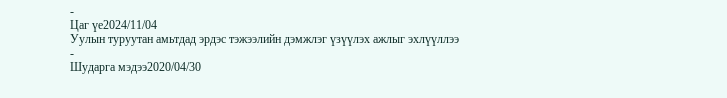-
Цаг үе2024/11/04
Уулын туруутан амьтдад эрдэс тэжээлийн дэмжлэг үзүүлэх ажлыг эхлүүллээ
-
Шударга мэдээ2020/04/30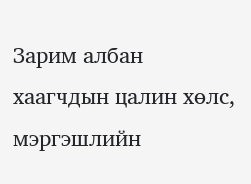Зарим албан хаагчдын цалин хөлс, мэргэшлийн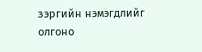зэргийн нэмэгдлийг олгоно